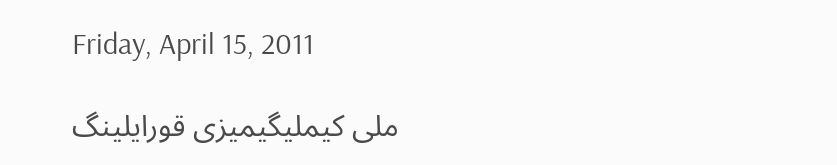Friday, April 15, 2011

ملی کیملیگیمیزی قورایلینگ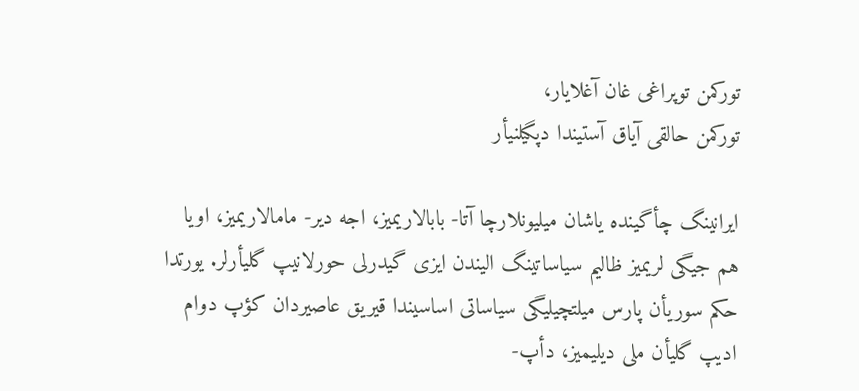تورکمن توپراغی غان آغلایار،
تورکمن حالقی آیاق آستیندا دپگیلنیأر

ایرانینگ چأگینده یاشان میلیونلارچا آتا- بابالاریمیز، اجه دیر- مامالاریمیز، اویا هم جیگی لریمیز ظالیم سیاساتینگ الیندن ایزی گیدرلی حورلانیپ گلیأرلر. یورتدا حکم سوریأن پارس میلتچیلیگی سیاساتی اساسیندا قیریق عاصیردان کؤپ دوام ادیپ گلیأن ملی دیلیمیز، دأپ-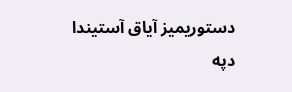دستوریمیز آیاق آستیندا دپه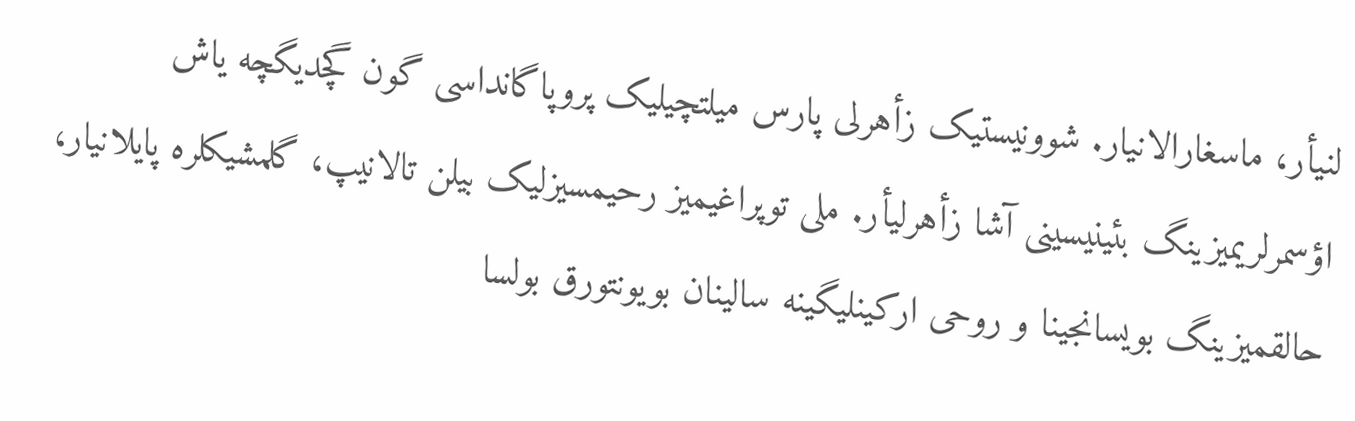لنیأر، ماسغارالانیار. شوونیستیک زأهرلی پارس میلتچیلیک پروپاگانداسی گون گچدیگچه یاش اؤسمرلریمیزینگ بئینیسینی آشا زأهرلیأر. ملی توپراغیمیز رحیمسیزلیک بیلن تالانیپ، گلمشیکلره پایلانیار، حالقمیزینگ بویسانجینا و روحی ارکینلیگینه سالینان بویونتورق بولسا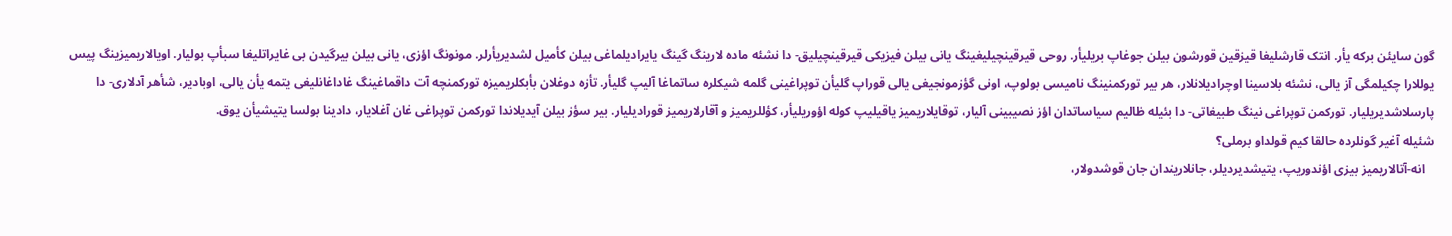گون سایئن برکه یأر. انتک قارشلیغا قیزقین قورشون بیلن جوغاپ بریلیأر. روحی قیرقینچیلیغینگ یانی بیلن فیزیکی قیرقینچیلیق- دا نشئه ماده لارینگ گینگ یایرادیلماغی بیلن کأمیل لشدیریأرلر. مونونگ اؤزی، یانی بیلن بیرگیدن بی غایراتلیغا سبأپ بولیار. اویالاریمیزینگ پیس یوللارا چکیلمگی آز یالی، نشئه بلاسینا اوچرادیلانلار، هر بیر تورکمنینگ نامیسی بولوپ، اونی گؤزمونجیغی یالی قوراپ گلیأن توپراغینی گلمه شیکلره ساتماغا آلیپ گلیأر. تأزه دوغلان بأبکلریمیزه تورکمنچه آت داقماغینگ غاداغانلیغی یتمه یأن یالی، اوبادیر، شأهر آدلاری- دا پارسلاشدیریلیار. تورکمن توپراغی نینگ طبیغاتی- دا بئیله ظالیم سیاساتدان اؤز نصیبینی آلیار، توقایلاریمیز یاقیلیپ کوله اؤوریلیأر، کؤللریمیز و آقارلاریمیز قورادیلیار. بیر سؤز بیلن آیدیلاندا تورکمن توپراغی غان آغلایار، دادینا بولسا یتیشیأن یوق.
شئیله آغیر گونلرده حالقا کیم قولداو برملی؟
   انه-آتالاریمیز بیزی اؤندوریپ، یتیشدیردیلر، جانلاریندان جان قوشدولار،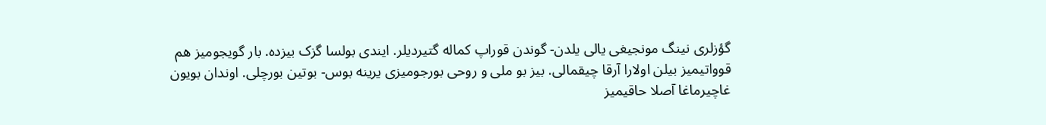گؤزلری نینگ مونجیغی یالی یلدن- گوندن قوراپ کماله گتیردیلر. ایندی بولسا گزک بیزده. بار گویجومیز هم قوواتیمیز بیلن اولارا آرقا چیقمالی. بیز بو ملی و روحی بورجومیزی یرینه بوس- بوتین بورچلی. اوندان بویون غاچیرماغا آصلا حاقیمیز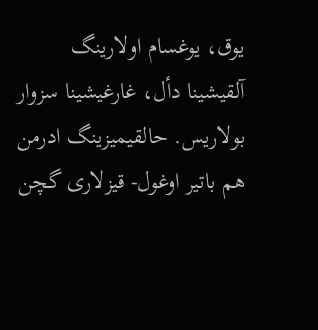یوق، یوغسام اولارینگ آلقیشینا دأل، غارغیشینا سزوار بولاریس. حالقیمیزینگ ادرمن هم باتیر اوغول- قیزلاری گچن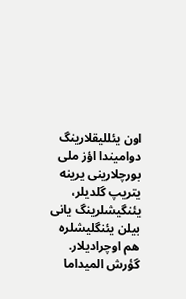اون یئللیقلارینگ دوامیندا اؤز ملی بورچلارینی یرینه یتریپ گلدیلر، یئنگیشلرینگ یانی بیلن یئنگلیشلره هم اوچرادیلار. گؤرش المیداما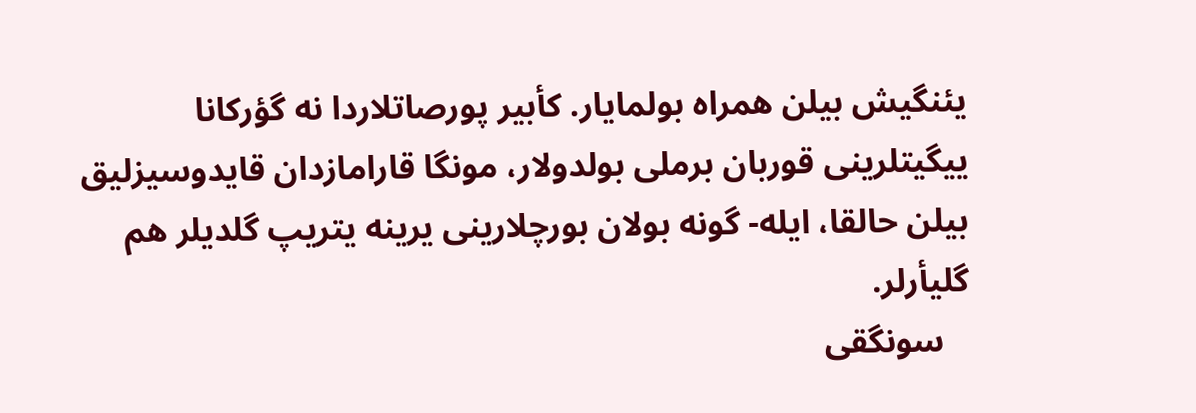یئنگیش بیلن همراه بولمایار. کأبیر پورصاتلاردا نه گؤرکانا ییگیتلرینی قوربان برملی بولدولار، مونگا قارامازدان قایدوسیزلیق بیلن حالقا، ایله- گونه بولان بورچلارینی یرینه یتریپ گلدیلر هم گلیأرلر.
   سونگقی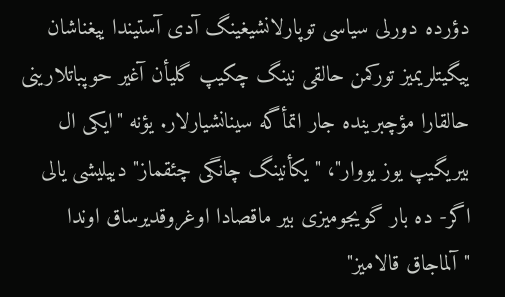دؤرده دورلی سیاسی توپارلانشیغینگ آدی آستیندا ییغناشان ییگیتلریمیز تورکمن حالقی نینگ چکیپ گلیأن آغیر حوپباتلارینی حالقارا مؤچبرینده جار اتمأگه سینانشیارلار. یؤنه "ایکی ال بیریگیپ یوز یووار"، "یکأنینگ چانگی چئقماز" دییلیشی یالی اگر- ده بار گویجومیزی بیر ماقصادا اوغروقدیرساق اوندا "آلماجاق قالامیز"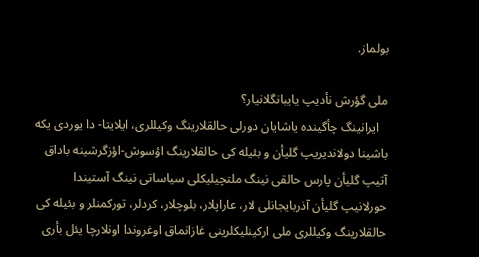بولماز.

ملی گؤرش نأدیپ یایبانگلانیار؟
   ایرانینگ چأگینده یاشایان دورلی حالقلارینگ وکیللری، ایلایتا- دا یوردی یکه باشینا دولاندیریپ گلیأن و بئیله کی حالقلارینگ اؤسوش-اؤزگرشینه باداق آتیپ گلیأن پارس حالقی نینگ ملتچیلیکلی سیاساتی نینگ آستیندا حورلانیپ گلیأن آذربایجانلی لار، عاراپلار، بلوچلار، کردلر، تورکمنلر و بئیله کی حالقلارینگ وکیللری ملی ارکینلیکلرینی غازانماق اوغروندا اونلارچا یئل بأری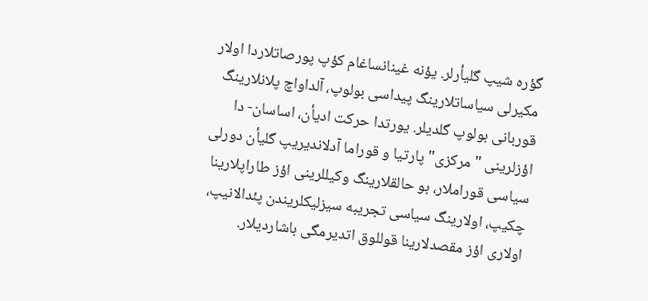گؤره شیپ گلیأرلر. یؤنه غینانساغام کؤپ پورصاتلاردا اولار مکیرلی سیاساتلارینگ پیداسی بولوپ، آلداواچ پلانلارینگ قوربانی بولوپ گلدیلر. یورتدا حرکت ادیأن، اساسان- دا اؤزلرینی "مرکزی" پارتیا و قوراما آدلاندیریپ گلیأن دورلی سیاسی قوراملار، بو حالقلارینگ وکیللرینی اؤز طاراپلارینا چکیپ، اولارینگ سیاسی تجریبه سیزلیکلریندن پئدالانیپ، اولاری اؤز مقصدلارینا قوللوق اتدیرمگی باشاردیلار.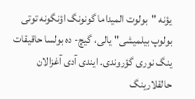یؤنه "بولوت المیداما گونونگ اؤنگونه توتی بولوپ بیلمیشی" یالی، گیچ- ده بولسا حاقیقات ینگ نوری گؤروندی. ایندی آدی آغزالان حالقلارینگ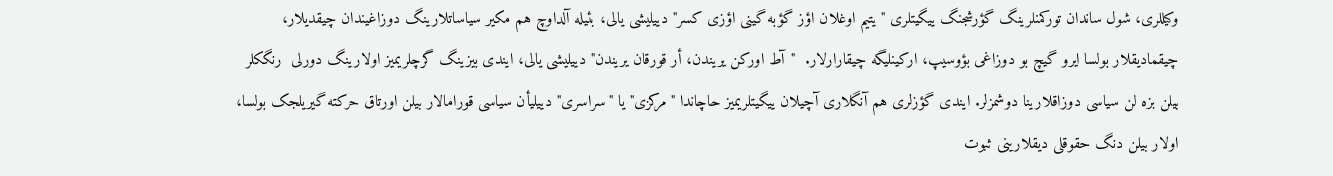وکیللری، شول ساندان تورکمنلرینگ گؤرشجنگ ییگیتلری "یتیم اوغلان اؤز گؤبه گینی اؤزی کسر" دییلیشی یالی، بئیله آلداوچ هم مکیر سیاساتلارینگ دوزاغیندان چیقدیلار، چیقمادیقلار بولسا ایرو گیچ بو دوزاغی بؤوسیپ، ارکینلیگه چیقارارلار.  "آط اورکن یریندن، أر قورقان یریندن" دییلیشی یالی، ایندی بیزینگ گرچلریمیز اولارینگ دورلی  رنگکلر بیلن بزه لن سیاسی دوزاقلارینا دوشمزلر. ایندی گؤزلری هم آنگلاری آچیلان ییگیتلریمیز حاچاندا "مرکزی" یا "سراسری" دییلیأن سیاسی قورامالار بیلن اورتاق حرکته گیریلجک بولسا، اولار بیلن دنگ حقوقلی دیقلارینی ثبوت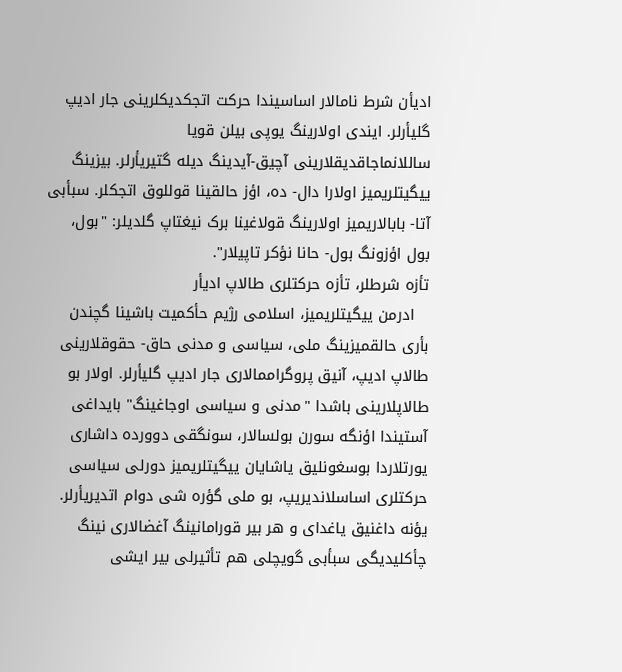ادیأن شرط نامالار اساسیندا حرکت اتجکدیکلرینی جار ادیپ گلیأرلر. ایندی اولارینگ یوپی بیلن قویا ساللانماجاقدیقلارینی آچیق-آیدینگ دیله گتیریأرلر. بیزینگ ییگیتلریمیز اولارا دال- ده، اؤز حالقینا قوللوق اتجکلر. سبأبی آتا- بابالاریمیز اولارینگ قولاغینا برک نیغتاپ گلدیلر: "بول، بول اؤزونگ بول- حانا نؤکر تاپیلار".
تأزه شرطلر، تأزه حرکتلری طالاپ ادیأر
   ادرمن ییگیتلریمیز، اسلامی رژیم حأکمیت باشینا گچندن بأری حالقمیزینگ ملی، سیاسی و مدنی حاق- حقوقلارینی طالاپ ادیپ، آنیق پروگراممالاری جار ادیپ گلیأرلر. اولار بو طالاپلارینی باشدا "مدنی و سیاسی اوجاغینگ" بایداغی آستیندا اؤنگه سورن بولسالار، سونگقی دوورده داشاری یورتلاردا بوسغونلیق یاشایان ییگیتلریمیز دورلی سیاسی حرکتلری اساسلاندیریپ، بو ملی گؤره شی دوام اتدیریأرلر. یؤنه داغنیق یاغدای و هر بیر قورامانینگ آغضالاری نینگ چأکلیدیگی سبأبی گویچلی هم تأثیرلی بیر ایشی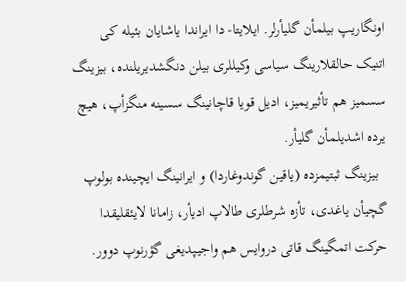اونگاریپ بیلمأن گلیأرلر. ایلایتا- دا ایراندا یاشایان بئیله کی اتنیک حالقلارینگ سیاسی وکیللری بیلن دنگشدیریلنده، بیزینگ سسمیز هم تأثیریمیز، ادیل قویا قاچانینگ سسینه منگزأپ، هیچ یرده اشدیلمأن گلیأر.
  بیزینگ ثبتیمزده (یاقین گوندوغاردا) و ایرانینگ ایچینده بولوپ گچیأن یاغدی، تأزه شرطلری طالاپ ادیأر، زامانا لایئقلیقدا حرکت اتمگینگ قاتی دروایس هم واجیـپدیغی گؤرنوپ دوور.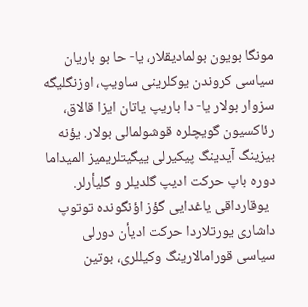مونگا بویون بولمادیقلار، یا- حا بو باریان سیاسی کروندن یوکلرینی ساویپ، اوزنگلیگه سزوار بولار یا- دا باریپ یاتان ایزا قالاق، رئاکسیون گویچلره قوشولمالی بولار. یؤنه بیزینگ آیدینگ پیکیرلی ییگیتلریمیز المیداما دوره باپ حرکت ادیپ گلدیلر و گلیأرلر.
  یوقارداقی یاغدایی گؤز اؤنگونده توتوپ داشاری یورتلاردا حرکت ادیأن دورلی سیاسی قورامالارینگ وکیللری، بوتین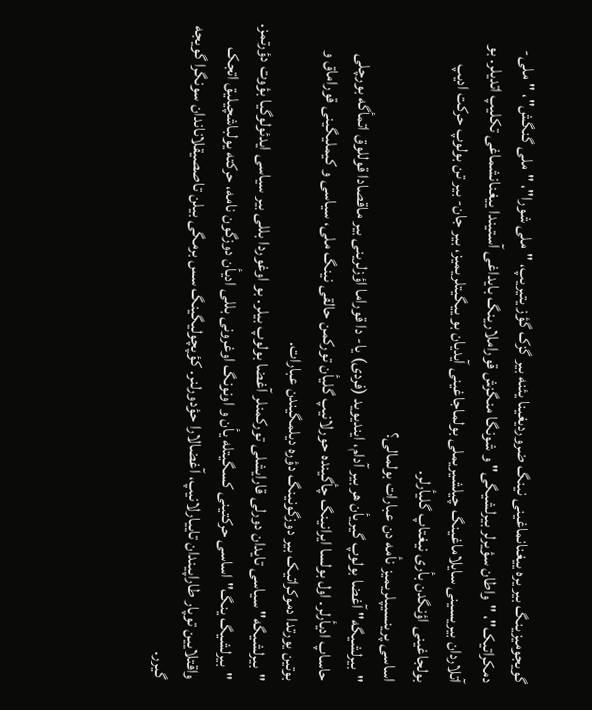گویجومیزینگ بیر یره ییغنانماغینی نینگ ضروردیغینا یئنه بیر گزک گؤز یتیریپ، "ملی شورا"، "ملی گنگش"، "ملی- دمکراتیک"، "واطان سؤیرلر بیرلشیگی" و شونگا منگزش قوراملارینگ بایداغی آستیندا ییغنانشماغی تکلیپ اتدیلر. بو آتلاردان بیریسینی سایلاماغینگ چیلشیریملی بولماجاغینی آیدیان بو ییگیتلریمیز، بیر جان- بیر تن بولوپ حرکت ادیپ بولجاغینی اؤنگدن بأری نیغتاپ گلیأرلر.
اساسی پرینسیپلریمیز نأمه دن عبارات بولمالی؟
"بیرلشیگه" آغضا بولوپ گیریأن هر بیر آدام، ایندیوید (فردی) یا- دا قوراما اؤزلرینی بیر ماقصادا قوللوق اتمأگه بورچلی حاساپ ادیأرلر. اول بولسا ایرانینگ چأگینده حورلانیپ گلیأن تورکمن حالقی نینگ ملی، سیاسی و کیملیگینی قوراماق و بوتین یورتدا دموکراتیک بیر دوزگونینگ دؤره دیلمگیندن عبارات.
"بیرلشیگه" سیاسی تایدان دورلی قارایشلی تورکمنلر آغضا بولوپ بیلر. بو اوغوردا بللی بیر سیاسی ایدئولوگیا بؤوت دؤرتمز.
"بیرلشیگ ینگ" اساسی حرکتینی کسگیتله یأن و اونونگ اوغرونی بللی ادیأن دوزگون نامه، حرکته یولباشچیلیق اتجک واقتلایین توپار طاراپیندان تاییارلانیپ، آغضالارا حؤدورلنر. کؤپچولیگینگ سس برمگی بیلن تاصصیقلاناندان سونگرا گویجه گیرر.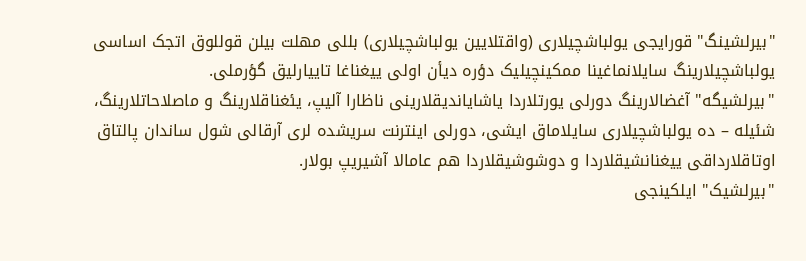"بیرلشینگ" قورایجی یولباشچیلاری (واقتلایین یولباشچیلاری) بللی مهلت بیلن قوللوق اتجک اساسی یولباشچیلارینگ سایلانماغینا ممکینچیلیک دؤره دیأن اولی ییغناغا تاییارلیق گؤرملی.
"بیرلشیگه" آغضالارینگ دورلی یورتلاردا یاشایاندیقلارینی ناظارا آلیپ، یئغناقلارینگ و ماصلاحاتلارینگ، شئیله – ده یولباشچیلاری سایلاماق ایشی، دورلی اینترنت سریشده لری آرقالی شول ساندان پالتاق اوتاقلارداقی ییغنانشیقلاردا و دوشوشیقلاردا هم عامالا آشیریپ بولار.
"بیرلشیک" ایلکینجی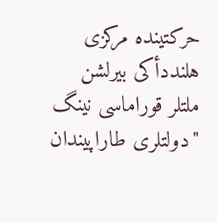حرکتینده مرکزی هلنددأکی بیرلشن ملتلر قوراماسی نینگ "دولتلری طاراپیندان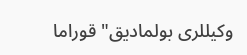وکیللری بولمادیق" قوراما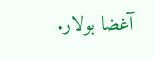آغضا بولار.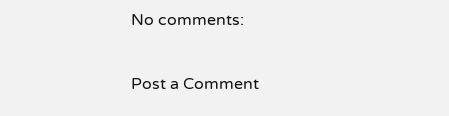No comments:

Post a Comment